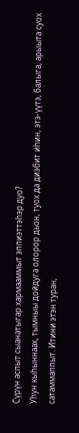Сүрүн аспыт сыанатыгар хармааммыт эппиэттэһэр дуо?
Уһун кыһыннаах, тымныы дойдуга олорор дьон, туох да диэбит иһин, этэ-үүтэ, балыга, арыыта суох сатаммаппыт. Итини этэн туран,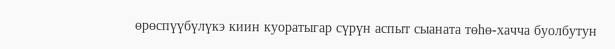өрөспүүбүлүкэ киин куоратыгар сүрүн аспыт сыаната төһө-хачча буолбутун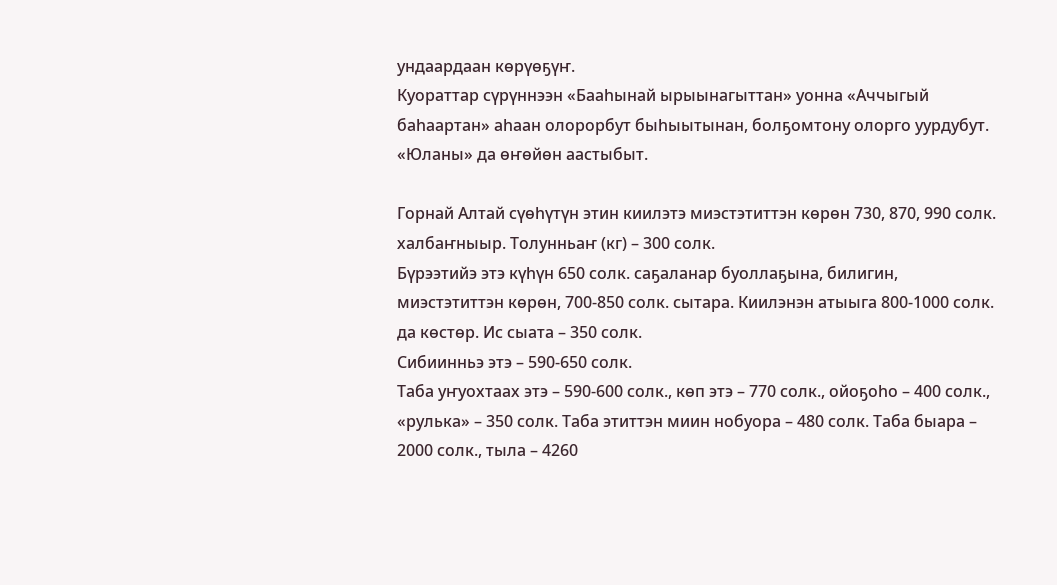ундаардаан көрүөҕүҥ.
Куораттар сүрүннээн «Бааһынай ырыынагыттан» уонна «Аччыгый баһаартан» аһаан олорорбут быһыытынан, болҕомтону олорго уурдубут. «Юланы» да өҥөйөн аастыбыт.

Горнай Алтай сүөһүтүн этин киилэтэ миэстэтиттэн көрөн 730, 870, 990 солк. халбаҥныыр. Толунньаҥ (кг) – 300 солк.
Бүрээтийэ этэ күһүн 650 солк. саҕаланар буоллаҕына, билигин, миэстэтиттэн көрөн, 700-850 солк. сытара. Киилэнэн атыыга 800-1000 солк. да көстөр. Ис сыата – 350 солк.
Сибиинньэ этэ – 590-650 солк.
Таба уҥуохтаах этэ – 590-600 солк., көп этэ – 770 солк., ойоҕоһо – 400 солк., «рулька» – 350 солк. Таба этиттэн миин нобуора – 480 солк. Таба быара – 2000 солк., тыла – 4260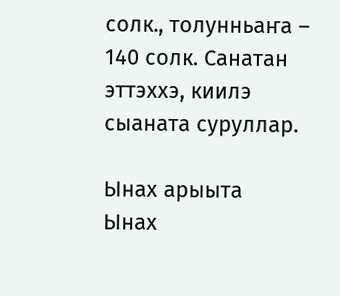солк., толунньаҥа – 140 солк. Санатан эттэххэ, киилэ сыаната суруллар.

Ынах арыыта
Ынах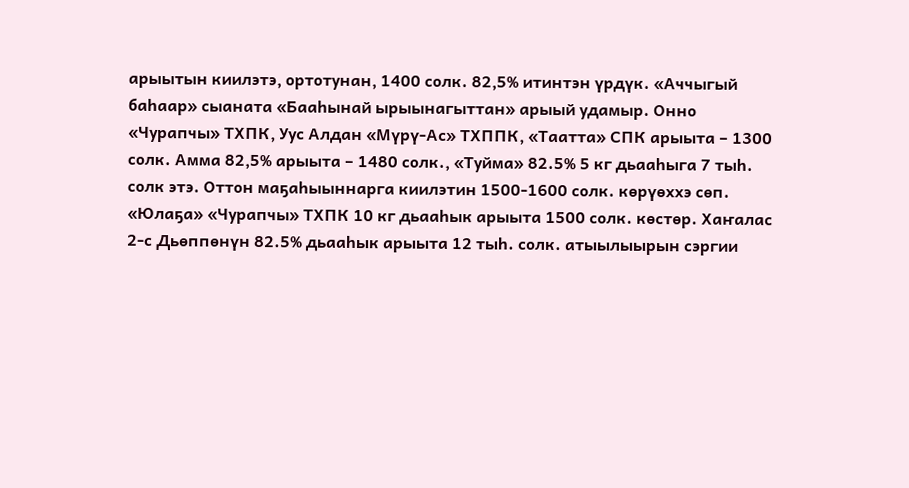арыытын киилэтэ, ортотунан, 1400 солк. 82,5% итинтэн үрдүк. «Аччыгый баһаар» сыаната «Бааһынай ырыынагыттан» арыый удамыр. Онно «Чурапчы» ТХПК, Уус Алдан «Мүрү-Ас» ТХППК, «Таатта» СПК арыыта – 1300 солк. Амма 82,5% арыыта – 1480 солк., «Туйма» 82.5% 5 кг дьааһыга 7 тыһ. солк этэ. Оттон маҕаһыыннарга киилэтин 1500-1600 солк. көрүөххэ сөп.
«Юлаҕа» «Чурапчы» ТХПК 10 кг дьааһык арыыта 1500 солк. көстөр. Хаҥалас 2-с Дьөппөнүн 82.5% дьааһык арыыта 12 тыһ. солк. атыылыырын сэргии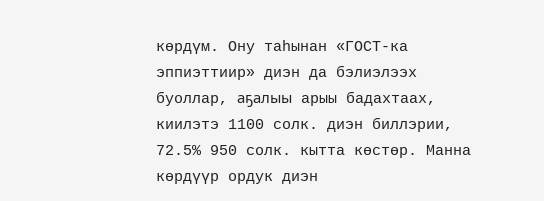көрдүм. Ону таһынан «ГОСТ-ка эппиэттиир» диэн да бэлиэлээх буоллар, аҕалыы арыы бадахтаах, киилэтэ 1100 солк. диэн биллэрии, 72.5% 950 солк. кытта көстөр. Манна көрдүүр ордук диэн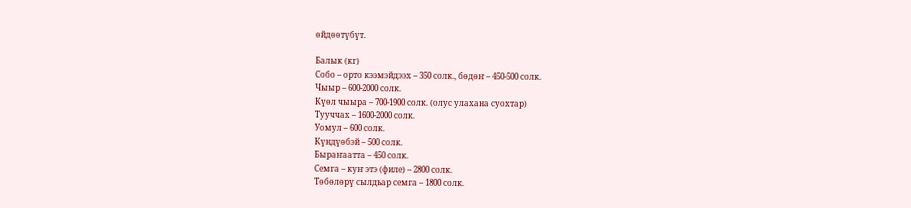өйдөөтүбүт.

Балык (кг)
Собо – орто кээмэйдээх – 350 солк., бөдөҥ – 450-500 солк.
Чыыр – 600-2000 солк.
Күөл чыыра – 700-1900 солк. (олус улахана суохтар)
Тууччах – 1600-2000 солк.
Уомул – 600 солк.
Күндүөбэй – 500 солк.
Быраҥаатта – 450 солк.
Семга – куҥ этэ (филе) – 2800 солк.
Төбөлөрү сылдьар семга – 1800 солк.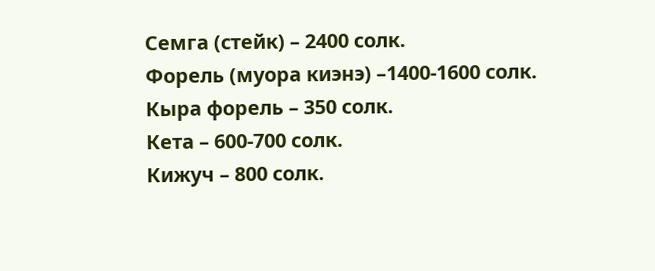Семга (стейк) – 2400 солк.
Форель (муора киэнэ) –1400-1600 солк.
Кыра форель – 350 солк.
Кета – 600-700 солк.
Кижуч – 800 солк.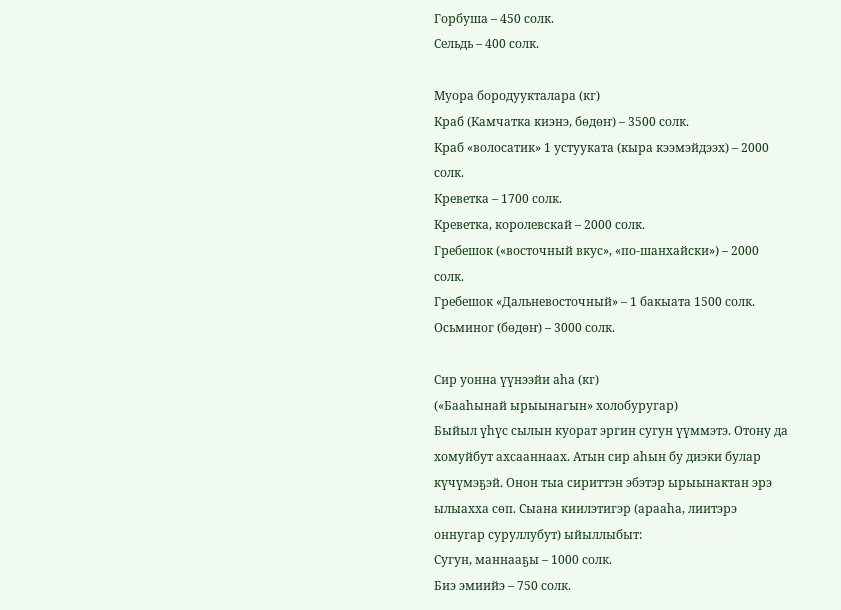Горбуша – 450 солк.
Сельдь – 400 солк.

Муора бородуукталара (кг)
Краб (Камчатка киэнэ, бөдөҥ) – 3500 солк.
Краб «волосатик» 1 устууката (кыра кээмэйдээх) – 2000 солк.
Креветка – 1700 солк.
Креветка, королевскай – 2000 солк.
Гребешок («восточный вкус», «по-шанхайски») – 2000 солк.
Гребешок «Дальневосточный» – 1 бакыата 1500 солк.
Осьминог (бөдөҥ) – 3000 солк.

Сир уонна үүнээйи аһа (кг)
(«Бааһынай ырыынагын» холобуругар)
Быйыл үһүс сылын куорат эргин сугун үүммэтэ. Отону да хомуйбут ахсааннаах. Атын сир аһын бу диэки булар күчүмэҕэй. Онон тыа сириттэн эбэтэр ырыынактан эрэ ылыахха сөп. Сыана киилэтигэр (арааһа, лиитэрэ оннугар суруллубут) ыйыллыбыт:
Сугун, маннааҕы – 1000 солк.
Биэ эмиийэ – 750 солк.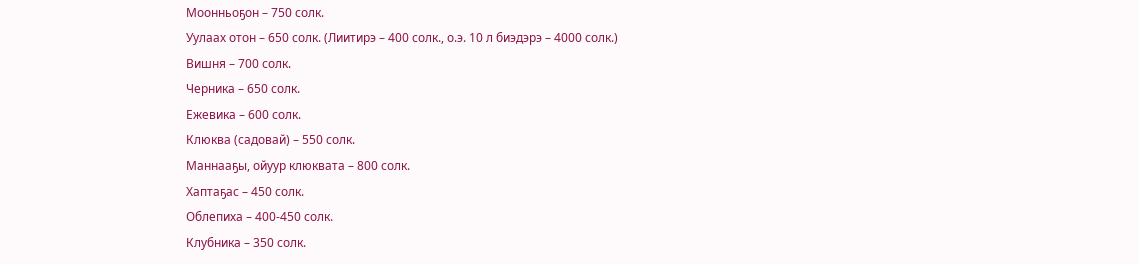Моонньоҕон – 750 солк.
Уулаах отон – 650 солк. (Лиитирэ – 400 солк., о.э. 10 л биэдэрэ – 4000 солк.)
Вишня – 700 солк.
Черника – 650 солк.
Ежевика – 600 солк.
Клюква (садовай) – 550 солк.
Маннааҕы, ойуур клюквата – 800 солк.
Хаптаҕас – 450 солк.
Облепиха – 400-450 солк.
Клубника – 350 солк.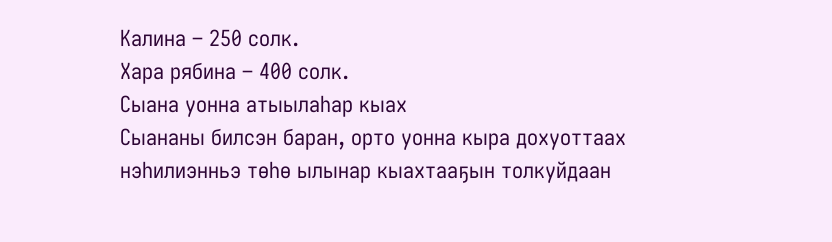Калина – 250 солк.
Хара рябина – 400 солк.
Сыана уонна атыылаһар кыах
Сыананы билсэн баран, орто уонна кыра дохуоттаах нэһилиэнньэ төһө ылынар кыахтааҕын толкуйдаан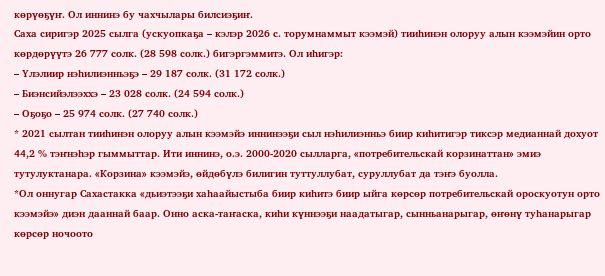көрүөҕүҥ. Ол иннинэ бу чахчылары билсиэҕиҥ.
Саха сиригэр 2025 сылга (ускуопкаҕа – кэлэр 2026 с. торумнаммыт кээмэй) тииһинэн олоруу алын кээмэйин орто көрдөрүүтэ 26 777 солк. (28 598 солк.) бигэргэммитэ. Ол иһигэр:
– Үлэлиир нэһилиэнньэҕэ – 29 187 солк. (31 172 солк.)
– Биэнсийэлээххэ – 23 028 солк. (24 594 солк.)
– Оҕоҕо – 25 974 солк. (27 740 солк.)
* 2021 сылтан тииһинэн олоруу алын кээмэйэ иннинээҕи сыл нэһилиэнньэ биир киһитигэр тиксэр медианнай дохуот 44,2 % тэҥнэһэр гыммыттар. Ити иннинэ, о.э. 2000-2020 сылларга, «потребительскай корзинаттан» эмиэ тутулуктанара. «Корзина» кээмэйэ, өйдөбүлэ билигин туттуллубат, суруллубат да тэҥэ буолла.
*Ол оннугар Сахастакка «дьиэтээҕи хаһаайыстыба биир киһитэ биир ыйга көрсөр потребительскай ороскуотун орто кээмэйэ» диэн дааннай баар. Онно аска-таҥаска, киһи күннээҕи наадатыгар, сынньанарыгар, өҥөнү туһанарыгар көрсөр ночоото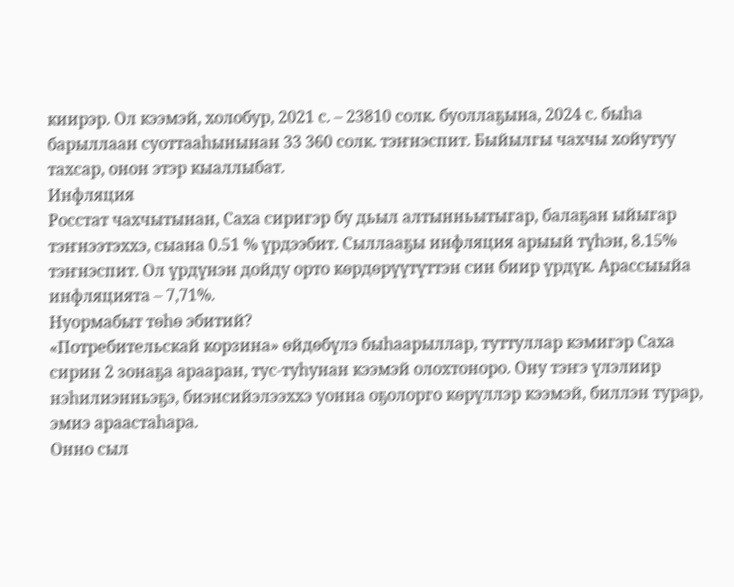киирэр. Ол кээмэй, холобур, 2021 с. – 23810 солк. буоллаҕына, 2024 с. быһа барыллаан суоттааһынынан 33 360 солк. тэҥнэспит. Быйылгы чахчы хойутуу тахсар, онон этэр кыаллыбат.
Инфляция
Росстат чахчытынан, Саха сиригэр бу дьыл алтынньытыгар, балаҕан ыйыгар тэҥнээтэххэ, сыана 0.51 % үрдээбит. Сыллааҕы инфляция арыый түһэн, 8.15% тэҥнэспит. Ол үрдүнэн дойду орто көрдөрүүтүттэн син биир үрдүк. Арассыыйа инфляцията – 7,71%.
Нуормабыт төһө эбитий?
«Потребительскай корзина» өйдөбүлэ быһаарыллар, туттуллар кэмигэр Саха сирин 2 зонаҕа арааран, тус-туһунан кээмэй олохтоноро. Ону тэҥэ үлэлиир нэһилиэнньэҕэ, биэнсийэлээххэ уонна оҕолорго көрүллэр кээмэй, биллэн турар, эмиэ араастаһара.
Онно сыл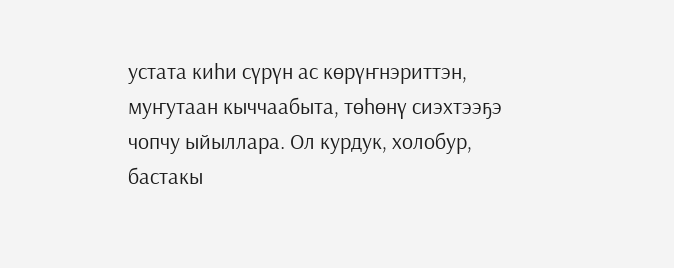устата киһи сүрүн ас көрүҥнэриттэн, муҥутаан кыччаабыта, төһөнү сиэхтээҕэ чопчу ыйыллара. Ол курдук, холобур, бастакы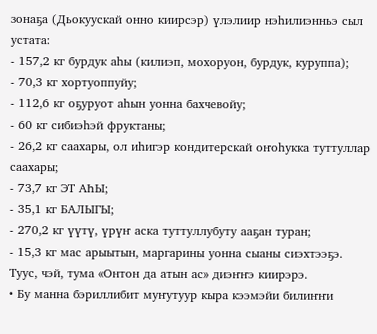зонаҕа (Дьокуускай онно киирсэр) үлэлиир нэһилиэнньэ сыл устата:
- 157,2 кг бурдук аһы (килиэп, мохоруон, бурдук, куруппа);
- 70,3 кг хортуоппуйу;
- 112,6 кг оҕуруот аһын уонна бахчевойу;
- 60 кг сибиэһэй фруктаны;
- 26,2 кг саахары, ол иһигэр кондитерскай оҥоһукка туттуллар саахары;
- 73,7 кг ЭТ АҺЫ;
- 35,1 кг БАЛЫГЫ;
- 270,2 кг үүтү, үрүҥ аска туттуллубуту ааҕан туран;
- 15,3 кг мас арыытын, маргарины уонна сыаны сиэхтээҕэ.
Туус, чэй, тума «Онтон да атын ас» диэҥҥэ киирэрэ.
• Бу манна бэриллибит муҥутуур кыра кээмэйи билиҥҥи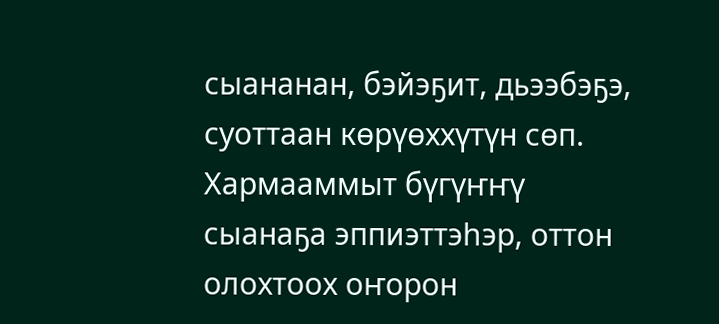сыананан, бэйэҕит, дьээбэҕэ, суоттаан көрүөххүтүн сөп. Хармааммыт бүгүҥҥү сыанаҕа эппиэттэһэр, оттон олохтоох оҥорон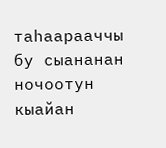таһаарааччы бу сыананан ночоотун кыайан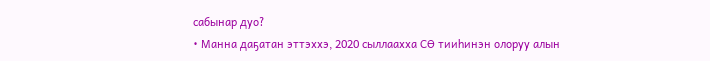сабынар дуо?
• Манна даҕатан эттэххэ, 2020 сыллаахха СӨ тииһинэн олоруу алын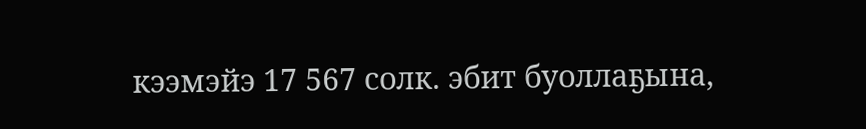кээмэйэ 17 567 солк. эбит буоллаҕына,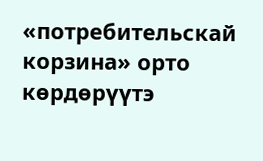«потребительскай корзина» орто көрдөрүүтэ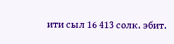ити сыл 16 413 солк. эбит.